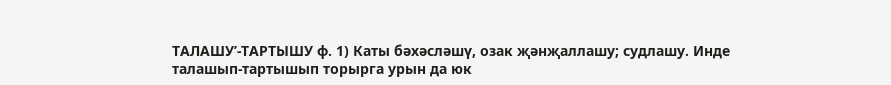ТАЛАШУ’-ТАРТЫШУ ф. 1) Каты бәхәсләшү, озак җәнҗаллашу; судлашу. Инде талашып-тартышып торырга урын да юк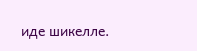иде шикелле.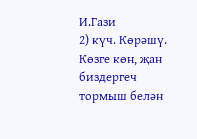И.Гази
2) күч. Көрәшү. Көзге көн, җан биздергеч тормыш белән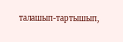талашып-тартышып,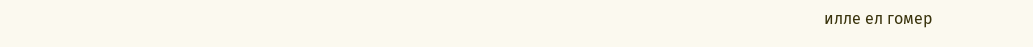илле ел гомер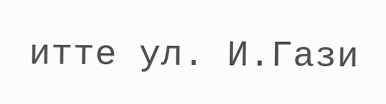итте ул. И.Гази